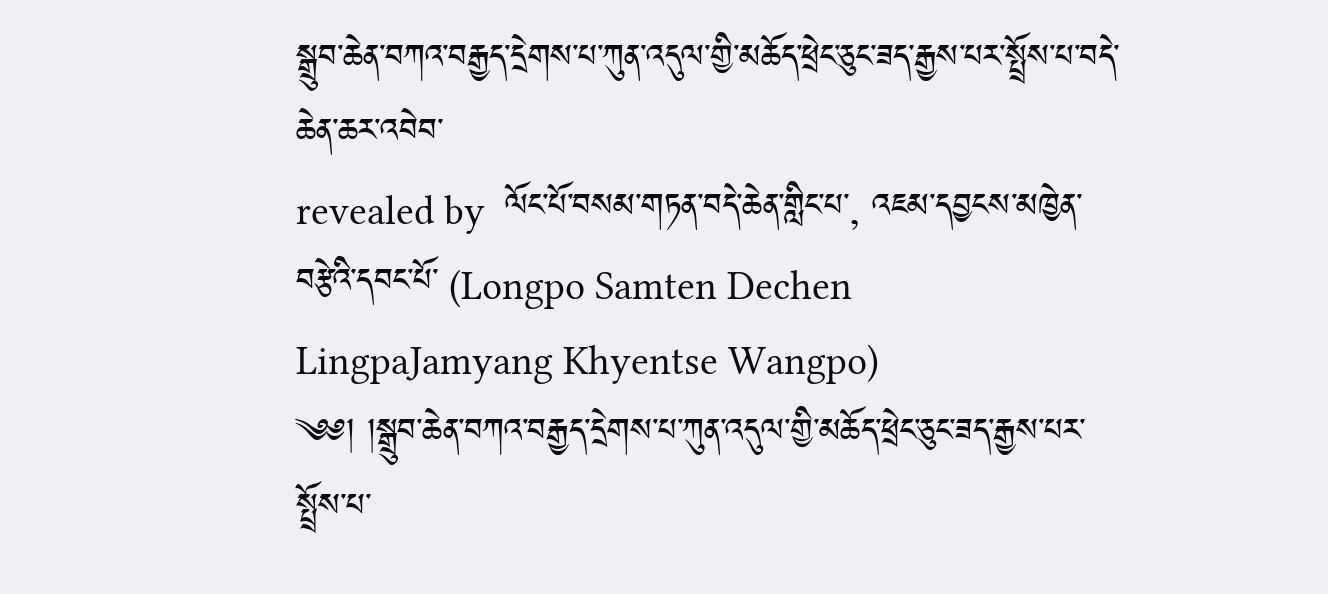སྒྲུབ་ཆེན་བཀའ་བརྒྱད་དྲེགས་པ་ཀུན་འདུལ་གྱི་མཆོད་ཕྲེང་ཅུང་ཟད་རྒྱས་པར་སྤྲོས་པ་བདེ་ཆེན་ཆར་འབེབ་
revealed by  ལོང་པོ་བསམ་གཏན་བདེ་ཆེན་གླིང་པ་, འཇམ་དབྱངས་མཁྱེན་བརྩེའི་དབང་པོ་ (Longpo Samten Dechen LingpaJamyang Khyentse Wangpo)
༄༅། །སྒྲུབ་ཆེན་བཀའ་བརྒྱད་དྲེགས་པ་ཀུན་འདུལ་གྱི་མཆོད་ཕྲེང་ཅུང་ཟད་རྒྱས་པར་སྤྲོས་པ་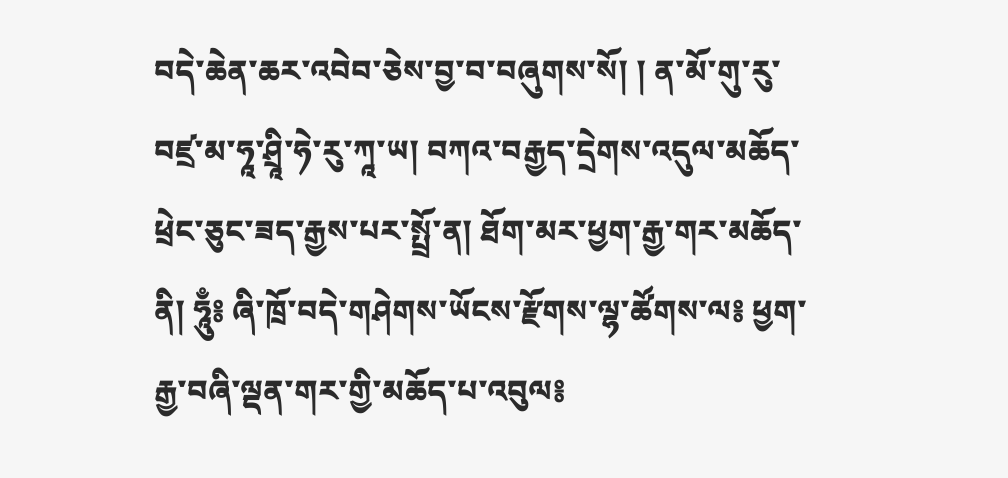བདེ་ཆེན་ཆར་འབེབ་ཅེས་བྱ་བ་བཞུགས་སོ། ། ན་མོ་གུ་རུ་བཛྲ་མ་ཧཱ་ཤྲཱི་ཧེ་རུ་ཀཱ་ཡ། བཀའ་བརྒྱད་དྲེགས་འདུལ་མཆོད་ཕྲེང་ཅུང་ཟད་རྒྱས་པར་སྤྲོ་ན། ཐོག་མར་ཕྱག་རྒྱ་གར་མཆོད་ནི། ཧཱུྃ༔ ཞི་ཁྲོ་བདེ་གཤེགས་ཡོངས་རྫོགས་ལྷ་ཚོགས་ལ༔ ཕྱག་རྒྱ་བཞི་ལྡན་གར་གྱི་མཆོད་པ་འབུལ༔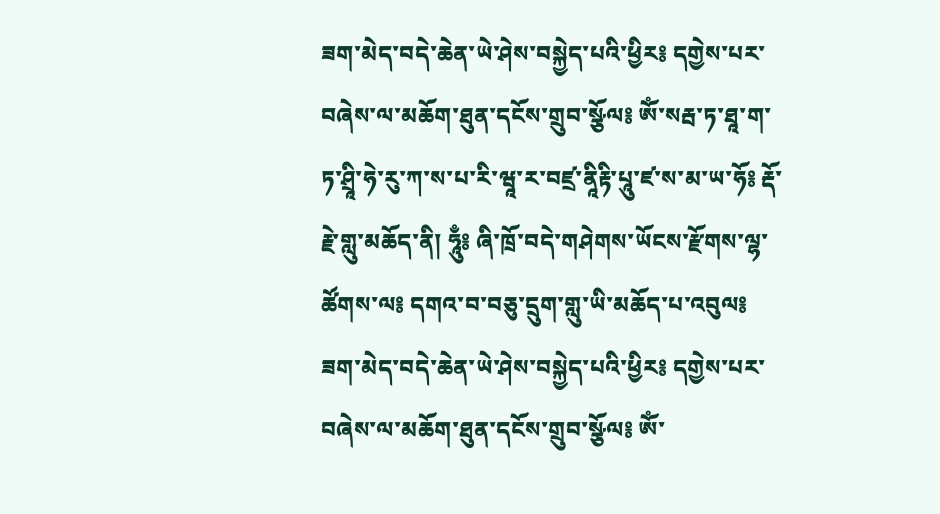ཟག་མེད་བདེ་ཆེན་ཡེ་ཤེས་བསྐྱེད་པའི་ཕྱིར༔ དགྱེས་པར་བཞེས་ལ་མཆོག་ཐུན་དངོས་གྲུབ་སྩོལ༔ ཨོཾ་སརྦ་ཏ་ཐཱ་ག་ཏ་ཤྲཱི་ཧེ་རུ་ཀ་ས་པ་རི་ཝཱ་ར་བཛྲ་ནཱིརྟི་པཱུ་ཛ་ས་མ་ཡ་ཧོ༔ རྡོ་རྗེ་གླུ་མཆོད་ནི། ཧཱུྃ༔ ཞི་ཁྲོ་བདེ་གཤེགས་ཡོངས་རྫོགས་ལྷ་ཚོགས་ལ༔ དགའ་བ་བཅུ་དྲུག་གླུ་ཡི་མཆོད་པ་འབུལ༔ ཟག་མེད་བདེ་ཆེན་ཡེ་ཤེས་བསྐྱེད་པའི་ཕྱིར༔ དགྱེས་པར་བཞེས་ལ་མཆོག་ཐུན་དངོས་གྲུབ་སྩོལ༔ ཨོཾ་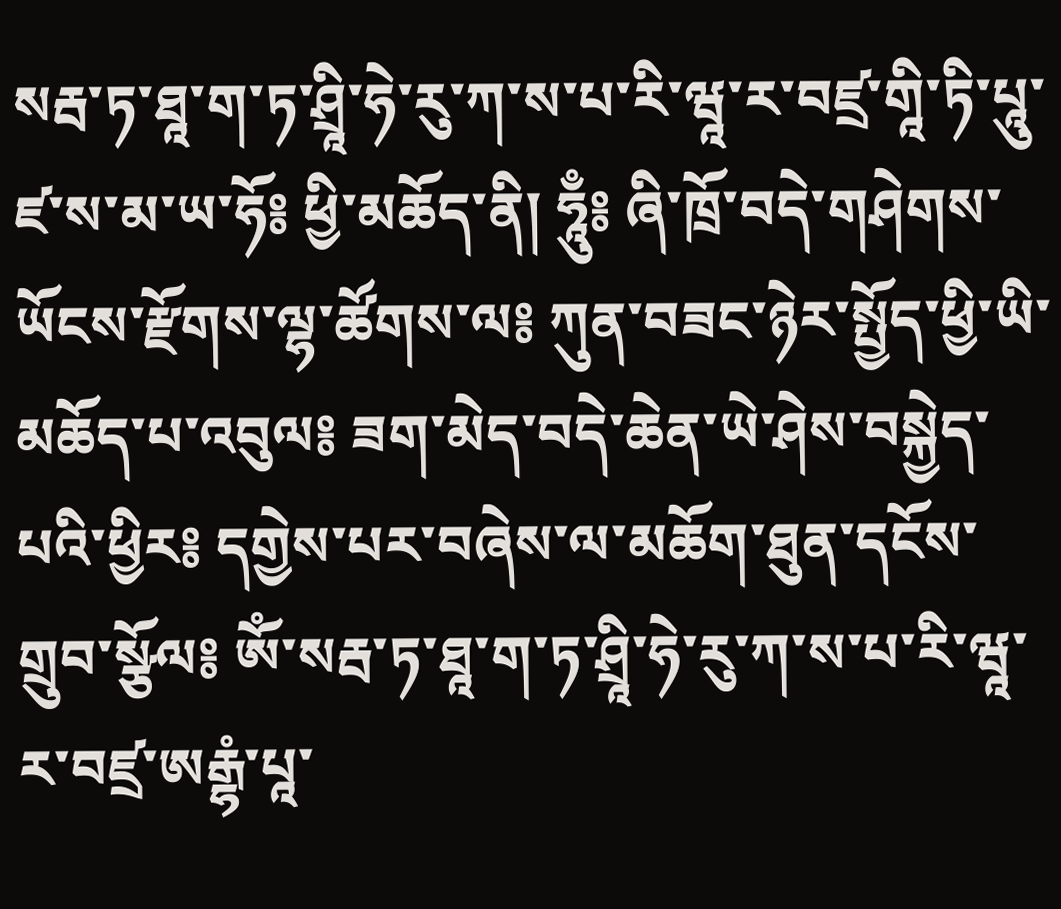སརྦ་ཏ་ཐཱ་ག་ཏ་ཤྲཱི་ཧེ་རུ་ཀ་ས་པ་རི་ཝཱ་ར་བཛྲ་གཱི་ཏི་པཱུ་ཛ་ས་མ་ཡ་ཧོ༔ ཕྱི་མཆོད་ནི། ཧཱུྃ༔ ཞི་ཁྲོ་བདེ་གཤེགས་ཡོངས་རྫོགས་ལྷ་ཚོགས་ལ༔ ཀུན་བཟང་ཉེར་སྤྱོད་ཕྱི་ཡི་མཆོད་པ་འབུལ༔ ཟག་མེད་བདེ་ཆེན་ཡེ་ཤེས་བསྐྱེད་པའི་ཕྱིར༔ དགྱེས་པར་བཞེས་ལ་མཆོག་ཐུན་དངོས་གྲུབ་སྩོལ༔ ཨོཾ་སརྦ་ཏ་ཐཱ་ག་ཏ་ཤྲཱི་ཧེ་རུ་ཀ་ས་པ་རི་ཝཱ་ར་བཛྲ་ཨརྒྷཾ་པཱ་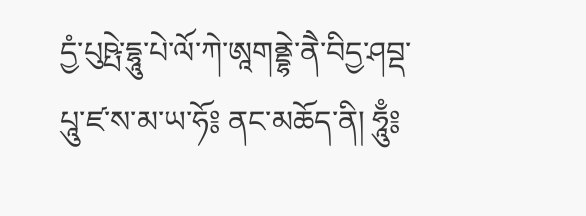དྱཾ་པུཥྤེ་དྷཱུ་པེ་ལོ་ཀེ་ཨཱགནྡྷེ་ནཻ་བིདྱ་ཤབྡ་པཱུ་ཛ་ས་མ་ཡ་ཧོ༔ ནང་མཆོད་ནི། ཧཱུྃ༔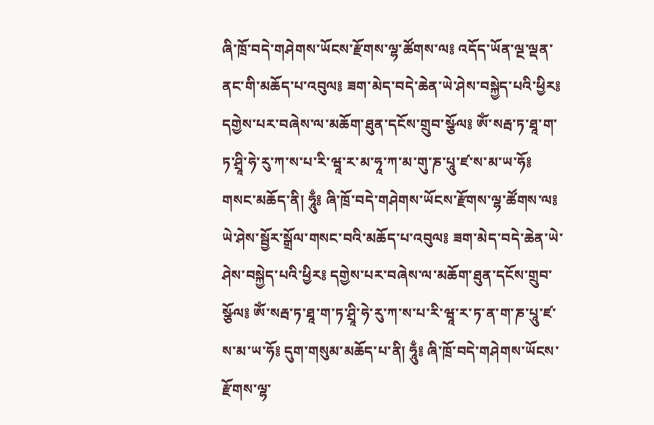ཞི་ཁྲོ་བདེ་གཤེགས་ཡོངས་རྫོགས་ལྷ་ཚོགས་ལ༔ འདོད་ཡོན་ལྔ་ལྡན་ནང་གི་མཆོད་པ་འབུལ༔ ཟག་མེད་བདེ་ཆེན་ཡེ་ཤེས་བསྐྱེད་པའི་ཕྱིར༔ དགྱེས་པར་བཞེས་ལ་མཆོག་ཐུན་དངོས་གྲུབ་སྩོལ༔ ཨོཾ་སརྦ་ཏ་ཐཱ་ག་ཏ་ཤྲཱི་ཧེ་རུ་ཀ་ས་པ་རི་ཝཱ་ར་མ་ཧཱ་ཀ་མ་གུ་ཎ་པཱུ་ཛ་ས་མ་ཡ་ཧོ༔ གསང་མཆོད་ནི། ཧཱུྃ༔ ཞི་ཁྲོ་བདེ་གཤེགས་ཡོངས་རྫོགས་ལྷ་ཚོགས་ལ༔ ཡེ་ཤེས་སྦྱོར་སྒྲོལ་གསང་བའི་མཆོད་པ་འབུལ༔ ཟག་མེད་བདེ་ཆེན་ཡེ་ཤེས་བསྐྱེད་པའི་ཕྱིར༔ དགྱེས་པར་བཞེས་ལ་མཆོག་ཐུན་དངོས་གྲུབ་སྩོལ༔ ཨོཾ་སརྦ་ཏ་ཐཱ་ག་ཏ་ཤྲཱི་ཧེ་རུ་ཀ་ས་པ་རི་ཝཱ་ར་ཏ་ན་ག་ཎ་པཱུ་ཛ་ས་མ་ཡ་ཧོ༔ དུག་གསུམ་མཆོད་པ་ནི། ཧཱུྃ༔ ཞི་ཁྲོ་བདེ་གཤེགས་ཡོངས་རྫོགས་ལྷ་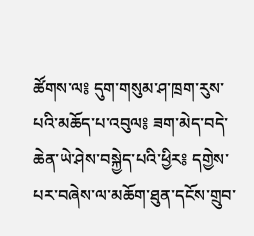ཚོགས་ལ༔ དུག་གསུམ་ཤ་ཁྲག་རུས་པའི་མཆོད་པ་འབུལ༔ ཟག་མེད་བདེ་ཆེན་ཡེ་ཤེས་བསྐྱེད་པའི་ཕྱིར༔ དགྱེས་པར་བཞེས་ལ་མཆོག་ཐུན་དངོས་གྲུབ་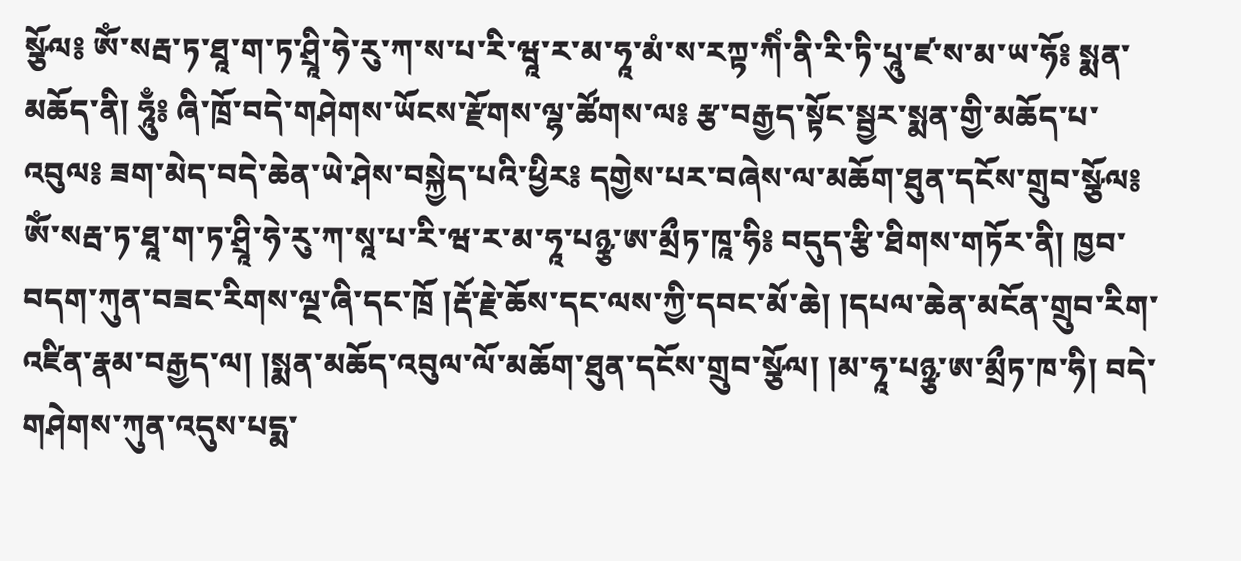སྩོལ༔ ཨོཾ་སརྦ་ཏ་ཐཱ་ག་ཏ་ཤྲཱི་ཧེ་རུ་ཀ་ས་པ་རི་ཝཱ་ར་མ་ཧཱ་མཾ་ས་རཀྟ་ཀིཾ་ནི་རི་ཏི་པཱུ་ཛ་ས་མ་ཡ་ཧོ༔ སྨན་མཆོད་ནི། ཧཱུྃ༔ ཞི་ཁྲོ་བདེ་གཤེགས་ཡོངས་རྫོགས་ལྷ་ཚོགས་ལ༔ རྩ་བརྒྱད་སྟོང་སྦྱར་སྨན་གྱི་མཆོད་པ་འབུལ༔ ཟག་མེད་བདེ་ཆེན་ཡེ་ཤེས་བསྐྱེད་པའི་ཕྱིར༔ དགྱེས་པར་བཞེས་ལ་མཆོག་ཐུན་དངོས་གྲུབ་སྩོལ༔ ཨོཾ་སརྦ་ཏ་ཐཱ་ག་ཏ་ཤྲཱི་ཧེ་རུ་ཀ་སཱ་པ་རི་ཝ་ར་མ་ཧཱ་པཉྩ་ཨ་མྲྀཏ་ཁཱ་ཧི༔ བདུད་རྩི་ཐིགས་གཏོར་ནི། ཁྱབ་བདག་ཀུན་བཟང་རིགས་ལྔ་ཞི་དང་ཁྲོ །རྡོ་རྗེ་ཆོས་དང་ལས་ཀྱི་དབང་མོ་ཆེ། །དཔལ་ཆེན་མངོན་གྲུབ་རིག་འཛིན་རྣམ་བརྒྱད་ལ། །སྨན་མཆོད་འབུལ་ལོ་མཆོག་ཐུན་དངོས་གྲུབ་སྩོལ། །མ་ཧཱ་པཉྩ་ཨ་མྲྀཏ་ཁ་ཧི། བདེ་གཤེགས་ཀུན་འདུས་པདྨ་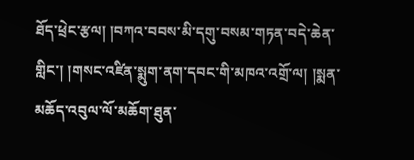ཐོད་ཕྲེང་རྩལ། །བཀའ་བབས་མི་དགུ་བསམ་གཏན་བདེ་ཆེན་གླིང་། །གསང་འཛིན་སྨུག་ནག་དབང་གི་མཁའ་འགྲོ་ལ། །སྨན་མཆོད་འབུལ་ལོ་མཆོག་ཐུན་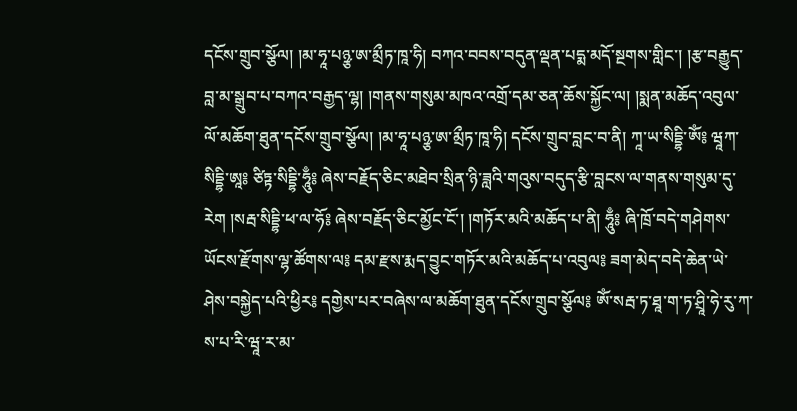དངོས་གྲུབ་སྩོལ། །མ་ཧཱ་པཉྩ་ཨ་མྲྀཏ་ཁཱ་ཧི། བཀའ་བབས་བདུན་ལྡན་པདྨ་མདོ་སྔགས་གླིང་། །རྩ་བརྒྱུད་བླ་མ་སྒྲུབ་པ་བཀའ་བརྒྱད་ལྷ། །གནས་གསུམ་མཁའ་འགྲོ་དམ་ཅན་ཆོས་སྐྱོང་ལ། །སྨན་མཆོད་འབུལ་ལོ་མཆོག་ཐུན་དངོས་གྲུབ་སྩོལ། །མ་ཧཱ་པཉྩ་ཨ་མྲྀཏ་ཁཱ་ཧི། དངོས་གྲུབ་བླང་བ་ནི། ཀཱ་ཡ་སིདྡྷི་ཨོཾ༔ ཝཱཀ་སིདྡྷི་ཨཱ༔ ཙིཏྟ་སིདྡྷི་ཧཱུྃ༔ ཞེས་བརྗོད་ཅིང་མཐེབ་སྲིན་ཉི་ཟླའི་གའུས་བདུད་རྩི་བླངས་ལ་གནས་གསུམ་དུ་རེག །སརྦ་སིདྡྷི་ཕ་ལ་ཧོ༔ ཞེས་བརྗོད་ཅིང་མྱོང་ངོ་། །གཏོར་མའི་མཆོད་པ་ནི། ཧཱུྃ༔ ཞི་ཁྲོ་བདེ་གཤེགས་ཡོངས་རྫོགས་ལྷ་ཚོགས་ལ༔ དམ་རྫས་རྨད་བྱུང་གཏོར་མའི་མཆོད་པ་འབུལ༔ ཟག་མེད་བདེ་ཆེན་ཡེ་ཤེས་བསྐྱེད་པའི་ཕྱིར༔ དགྱེས་པར་བཞེས་ལ་མཆོག་ཐུན་དངོས་གྲུབ་སྩོལ༔ ཨོཾ་སརྦ་ཏ་ཐཱ་ག་ཏ་ཤྲཱི་ཧེ་རུ་ཀ་ས་པ་རི་ཝཱ་ར་མ་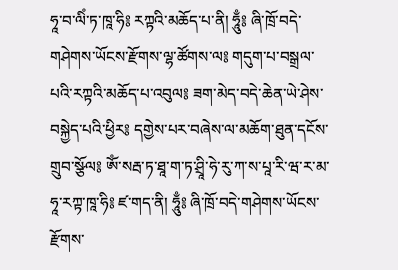ཧཱ་བ་ལིཾ་ཏ་ཁཱ་ཧི༔ རཀྟའི་མཆོད་པ་ནི། ཧཱུྃ༔ ཞི་ཁྲོ་བདེ་གཤེགས་ཡོངས་རྫོགས་ལྷ་ཚོགས་ལ༔ གདུག་པ་བསྒྲལ་པའི་རཀྟའི་མཆོད་པ་འབུལ༔ ཟག་མེད་བདེ་ཆེན་ཡེ་ཤེས་བསྐྱེད་པའི་ཕྱིར༔ དགྱེས་པར་བཞེས་ལ་མཆོག་ཐུན་དངོས་གྲུབ་སྩོལ༔ ཨོཾ་སརྦ་ཏ་ཐཱ་ག་ཏ་ཤྲཱི་ཧེ་རུ་ཀ་ས་པཱ་རི་ཝ་ར་མ་ཧཱ་རཀྟ་ཁཱ་ཧི༔ ཛ་གད་ནི། ཧཱུྃ༔ ཞི་ཁྲོ་བདེ་གཤེགས་ཡོངས་རྫོགས་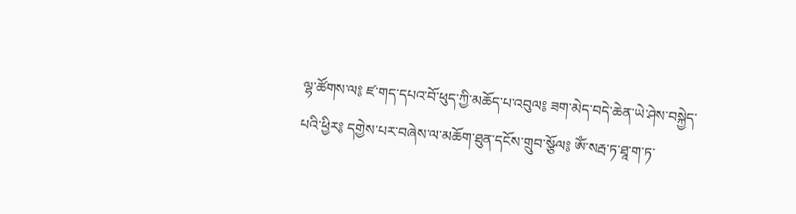ལྷ་ཚོགས་ལ༔ ཛ་གད་དཔའ་བོ་ཕུད་ཀྱི་མཆོད་པ་འབུལ༔ ཟག་མེད་བདེ་ཆེན་ཡེ་ཤེས་བསྐྱེད་པའི་ཕྱིར༔ དགྱེས་པར་བཞེས་ལ་མཆོག་ཐུན་དངོས་གྲུབ་སྩོལ༔ ཨོཾ་སརྦ་ཏ་ཐཱ་ག་ཏ་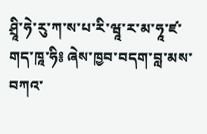ཤྲཱི་ཧེ་རུ་ཀ་ས་པ་རི་ཝཱ་ར་མ་ཧཱ་ཛ་གད་ཁཱ་ཧི༔ ཞེས་ཁྱབ་བདག་བླ་མས་བཀའ་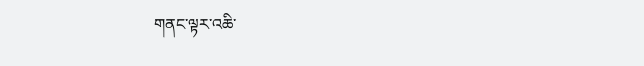གནང་ལྟར་འཆི་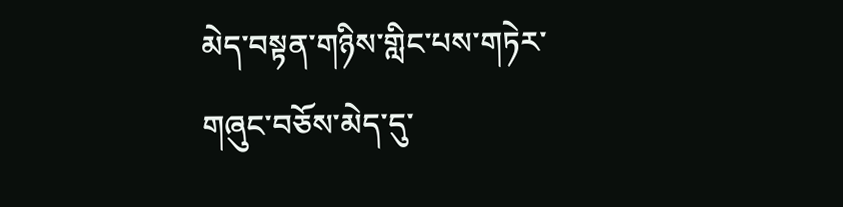མེད་བསྟན་གཉིས་གླིང་པས་གཏེར་གཞུང་བཅོས་མེད་དུ་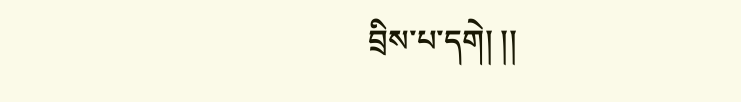བྲིས་པ་དགེ། །།